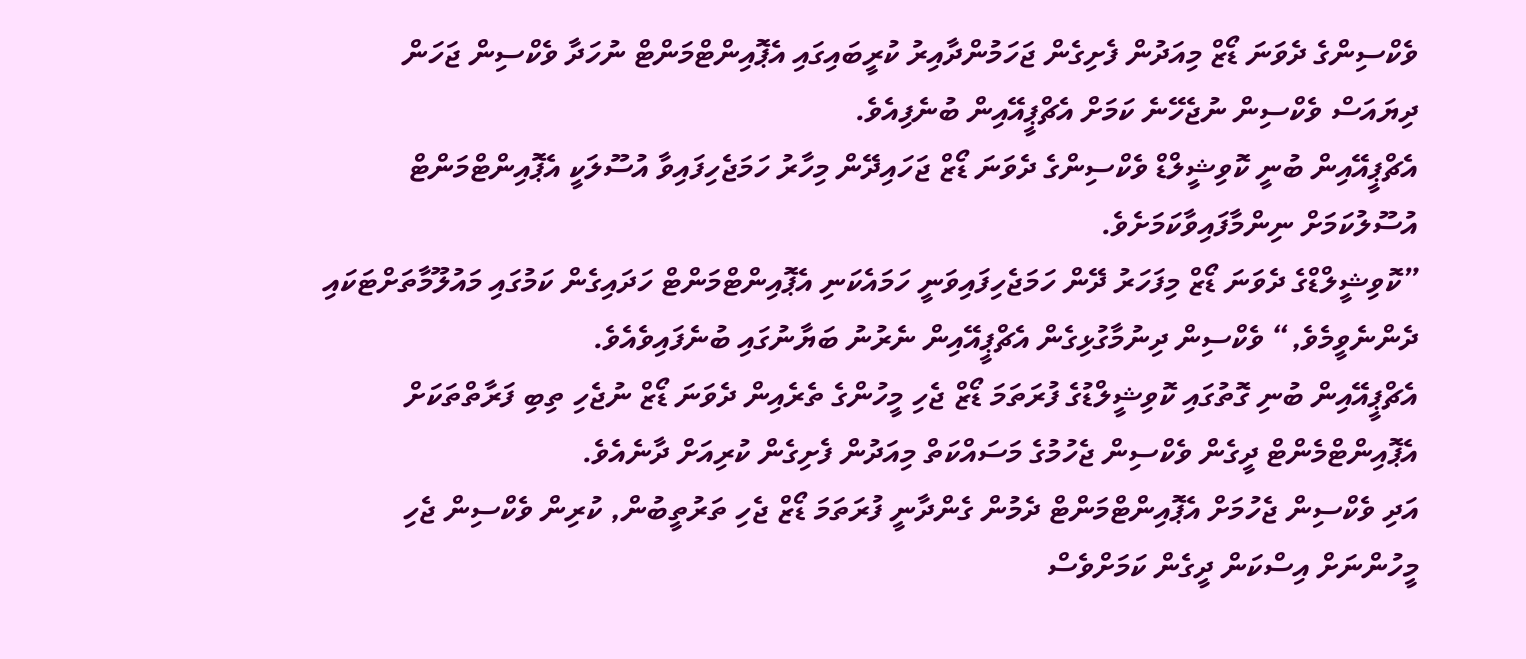ވެކްސިންގެ ދެވަނަ ޑޯޒް މިއަދުން ފެށިގެން ޖަހަމުންދާއިރު ކުރީބައިގައި އެޕޮއިންޓްމަންޓް ނުހަދާ ވެކްސިން ޖަހަން ދިޔައަސް ވެކްސިން ނުޖެހޭނެ ކަމަށް އެޗްޕީއޭއިން ބުނެފިއެވެ.
އެޗްޕީއޭއިން ބުނީ ކޮވިޝީލްޑް ވެކްސިންގެ ދެވަނަ ޑޯޒް ޖަހައިދޭން މިހާރު ހަމަޖެހިފައިވާ އުސޫލަކީ އެޕޮއިންޓްމަންޓް އުސޫލުކަމަށް ނިންމާފައިވާކަމަށެވެ.
”ކޮވިޝީލްޑްގެ ދެވަނަ ޑޯޒް މިފަހަރު ދޭން ހަމަޖެހިފައިވަނީ ހަމައެކަނި އެޕޮއިންޓްމަންޓް ހަދައިގެން ކަމުގައި މައުލޫމާތަށްޓަކައި ދެންނެވީމެވެ,“ ވެކްސިން ދިނުމާގުޅިގެން އެޗްޕީއޭއިން ނެރުނު ބަޔާނުގައި ބުނެފައިވެއެވެ.
އެޗްޕީއޭއިން ބުނި ގޮތުގައި ކޮވިޝީލްޑުގެ ފުރަތަމަ ޑޯޒް ޖެހި މީހުންގެ ތެރެއިން ދެވަނަ ޑޯޒް ނުޖެހި ތިބި ފަރާތްތަކަށް އެޕޮއިންޓްމެންޓް ދީގެން ވެކްސިން ޖެހުމުގެ މަސައްކަތް މިއަދުން ފެށިގެން ކުރިއަށް ދާނެއެވެ.
އަދި ވެކްސިން ޖެހުމަށް އެޕޮއިންޓްމަންޓް ދެމުން ގެންދާނީ ފުރަތަމަ ޑޯޒް ޖެހި ތަރުތީބުން, ކުރިން ވެކްސިން ޖެހި މީހުންނަށް އިސްކަން ދީގެން ކަމަށްވެސް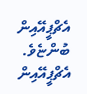އެޗްޕީއޭއިން ބުންޏެވެ.
އެޗްޕީއޭއިން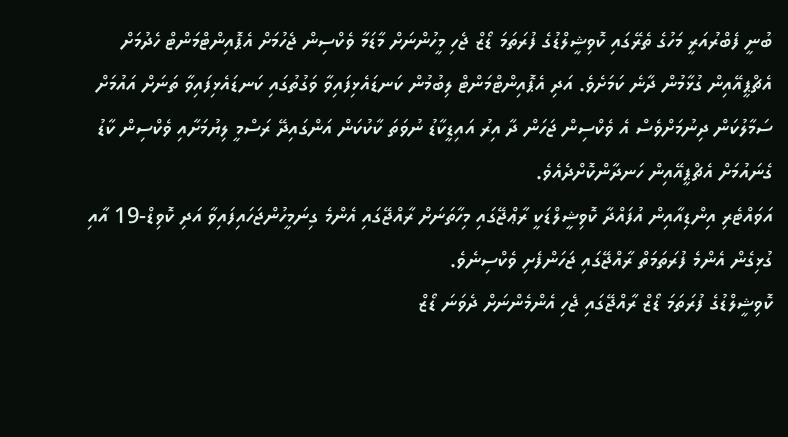ބުނީ ފެބްރުއަރީ މަހުގެ ތެރޭގައި ކޮވިޝީލްޑުގެ ފުރަތަމަ ޑޯޒް ޖެހި މީހުންނަށް މާޑަމާ ވެކްސިން ޖެހުމަށް އެޕޮއިންޓްމަންޓް ހެދުމަށް އެޗްޕީއޭއިން ގުޅާމުން ދާނެ ކަމަށެވެ. އަދި އެޕޮއިންޓްމަންޓް ލިބުމުން ކަނޑައެޅިފައިވާ ވަގުތުގައި ކަނޑައެޅިފައިވާ ތަނަށް އައުމަށް ސަމާލުކަން ދިނުމަށްވެސް އެ ވެކްސިން ޖަހަން ދާ އިރު އައިޑީކާޑު ނުވަތަ ކާކުކަން އަންގައިދޭ ރަސްމީ ލިޔުމަށާއި ވެކްސިން ކާޑު ގެނައުމަށް އެޗްޕީއޭއިން ހަނދާންކޮށްދެއެވެ.
އަވައްޓެރި އިންޑިއާއިން އުފައްދާ ކޮވިޝީލްޑަކީ ރާޢްޖޭގައި މިހާތަނަށް ރާއްޖޭގައި އެންމެ ގިނަމީހުންޖަހައިފައިވާ އަދި ކޮވިޑް-19 އާއި ގުޅިގެން އެންމެ ފުރަތަމަތް ރާއްޖޭގައި ޖަހަންފެށި ވެކްސިނެވެ.
ކޮވިޝީލްޑުގެ ފުރަތަމަ ޑޯޒް ރާއްޖޭގައި ޖެހި އެންމެންނަށް ދެވަނަ ޑޯޒް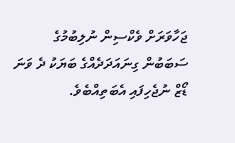ޖަހާވަރަށް ވެކްސިން ނުލިބުމުގެ ސަބަބުން ގިނައަދަދެއްގެ ބަޔަކު ދެ ވަނަ ޑޯޒް ނުޖެހިފައި އެބަތިއްބެވެ.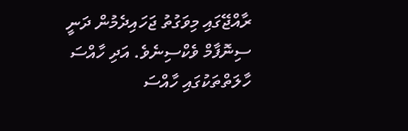ރާއްޖޭގައި މިވަގުތު ޖަހައިދެމުން ދަނީ ސިނޮފާމް ވެކްސިނެވެ. އަދި ހާއްސަ ހާލަތްތަކުގައި ހާއްސަ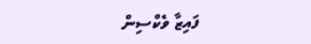ފައިޒާ ވެކްސިން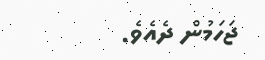ޖަހަމުން ދެއެވެ.